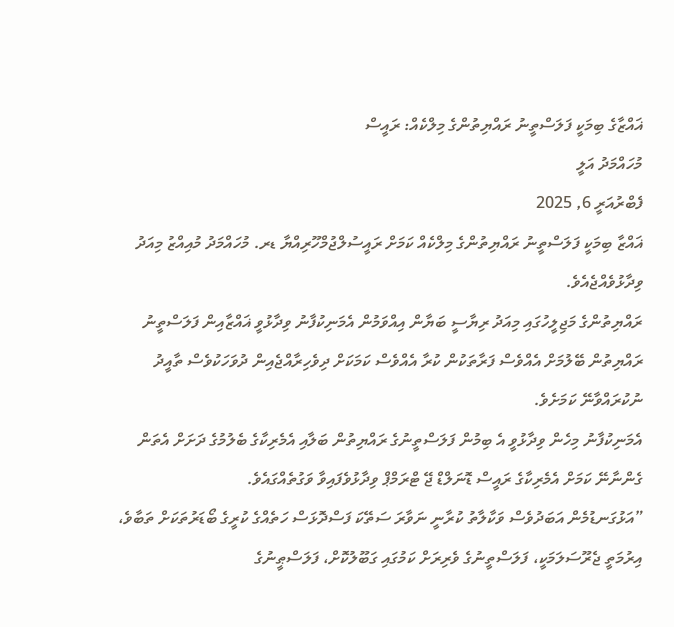ޣައްޒާގެ ބިމަކީ ފަލަސްތީނު ރައްޔިތުންގެ މިލްކެއް: ރައީސް
މުހައްމަދު އަލީ
ފެބްރުއަރީ 6, 2025
ޣައްޒާ ބިމަކީ ފަލަސްތީނު ރައްޔިތުންގެ މިލްކެއް ކަމަށް ރައީސުލްޖުމްހޫރިއްޔާ ޑރ. މުހައްމަދު މުއިއްޒު މިއަދު ވިދާޅުވެއްޖެއެވެ.
ރައްޔިތުންގެ މަޖިލީހުގައި މިއަދު ރިޔާސީ ބަޔާން އިއްވަމުން އެމަނިކުފާނު ވިދާޅުވީ ޣައްޒާއިން ފަލަސްތީނު ރައްޔިތުން ބޭލުމަށް އެއްވެސް ފަރާތަކުން ކުރާ އެއްވެސް ކަމަކަށް ދިވެހިރާއްޖެއިން ދުވަހަކުވެސް ތާއީދު ނުކުރައްވާނޭ ކަމަށެވެ.
އެމަނިކުފާނު މިހެން ވިދާޅުވީ އެ ބިމުން ފަލަސްތީނުގެ ރައްޔިތުން ބަލާއި އެމެރިކާގެ ބެލުމުގެ ދަށަށް އެތަން ގެންނާނޭ ކަމަށް އެމެރިކާގެ ރައީސް ޑޮނަލްޑް ޖޭ ޓްރަމްޕް ވިދާޅުވެފައިވާ ވަގުތެއްގައެވެ.
”އަޅުގަނޑުމެން އަބަދުވެސް ވަކާލާތު ކުރާނީ ނަވާރަ ސަތޭކަ ފަސްދޮޅަސް ހަތެއްގެ ކުރީގެ ބޯޑަރުތަކަށް ތަބާވެ، އިރުމަތީ ޖެރޫސަލަމަކީ، ފަލަސްތީނުގެ ވެރިރަށް ކަމުގައި ގަބޫލުކޮށް، ފަލަސްޠީނުގެ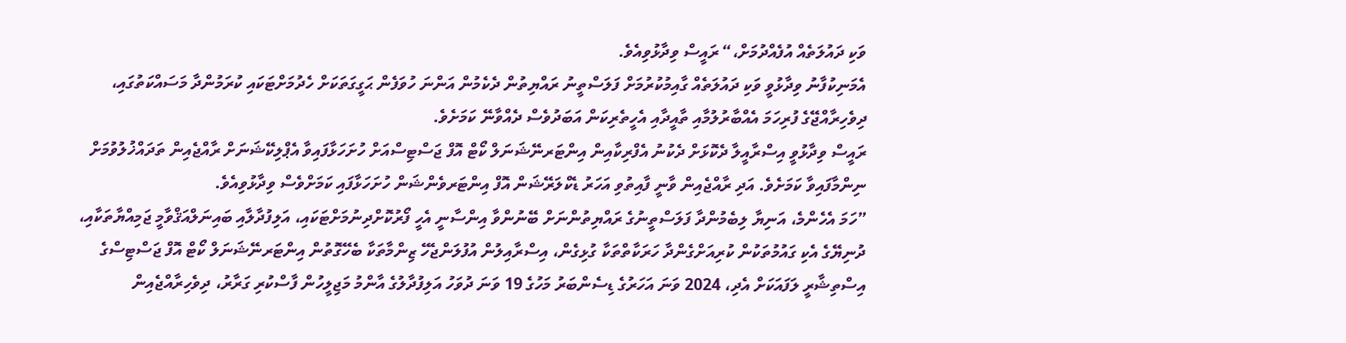ވަކި ދައުލަތެއް އުފެއްދުމަށް،“ ރައީސް ވިދާޅުވިއެވެ.
އެމަނިކުފާނު ވިދާޅުވީ ވަކި ދައުލަތެއް ގާއިމުކުރުމަށް ފަލަސްތީނު ރައްޔިތުން ދެކެމުން އަންނަ ހުވަފެން ޙަގީގަތަކަށް ހެދުމަށްޓަކައި ކުރަމުންދާ މަސައްކަތުގައި، ދިވެހިރާއްޖޭގެ ފުރިހަމަ އެއްބާރުލުމާއި ތާއީދާއި އެހީތެރިކަން އަބަދުވެސް ދެއްވާނޭ ކަމަށެވެ.
ރައީސް ވިދާޅުވީ އިސްރާއީލާ ދެކޮޅަށް ދެކުނު އެފްރިކާއިން އިންޓަރނޭޝަނަލް ކޯޓް އޮފް ޖަސްޓިސްއަށް ހުށަހަޅާފައިވާ އެޕްލިކޭޝަނަށް ރާއްޖެއިން ތަދައްޚުލުވުމަށް ނިންމާފައިވާ ކަމަށެވެ. އަދި ރާއްޖެއިން ވާނީ ފާއިތުވި އަހަރު ޑެކްލަރޭޝަން އޮފް އިންޓަރވެންޝަން ހުށަހަޅާފައި ކަމަށްވެސް ވިދާޅުވިއެވެ.
”ހަމަ އެހެންމެ، އަނިޔާ ލިބެމުންދާ ފަލަސްތީނުގެ ރައްޔިތުންނަށް ބޭނުންވާ އިންސާނީ އެހީ ފޯރުކޮށްދިނުމަށްޓަކައި، އަލިފުދާލާއި ބައިނަލްއަޤްވާމީ ޖަމިއްޔާތަކާއި، ދުނިޔޭގެ އެކި ގައުމުތަކުން ކުރިއަށްގެންދާ ހަރަކާތްތަކާ ގުޅިގެން، އިސްރާއިލުން އުފުލަންޖެހޭ ޒިންމާތަކާ ބެހޭގޮތުން އިންޓަރނޭޝަނަލް ކޯޓް އޮފް ޖަސްޓިސްގެ އިސްތިޝާރީ ލަފައަކަށް އެދި، 2024 ވަނަ އަހަރުގެ ޑިސެންބަރު މަހުގެ 19 ވަނަ ދުވަހު އަލިފުދާލުގެ އާންމު މަޖިލީހުން ފާސްކުރި ގަރާރު، ދިވެހިރާއްޖެއިން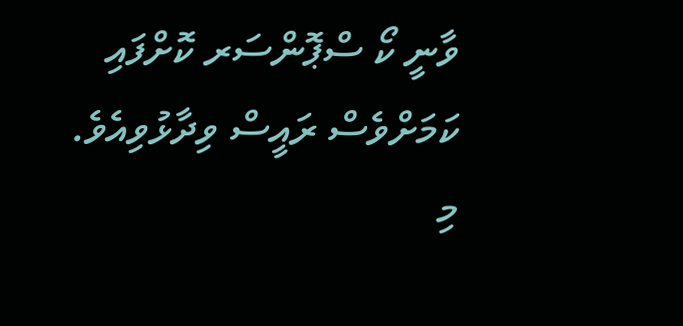ވާނީ ކޯ ސްޕޮންސަރ ކޮށްފައި ކަމަށްވެސް ރައީސް ވިދާޅުވިއެވެ.
މި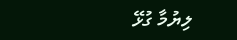ލިޔުމާ ގުޅޭ